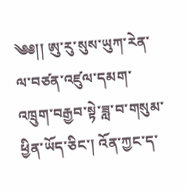༄༅།། ཨུ་རུ་སུས་ཡུཀ་རེན་ལ་བཙན་འཛུལ་དམག་འཁྲུག་བརྒྱབ་སྟེ་ཟླ་བ་གསུམ་ཕྱིན་ཡོད་ཅིང་། འོན་ཀྱང་ད་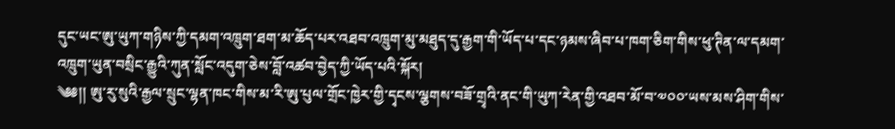དུང་ཡང་ཨུ་ཡུཀ་གཉིས་ཀྱི་དམག་འཁྲུག་ཐག་མ་ཆོད་པར་འཐབ་འཁྲུག་མུ་མཐུད་དུ་རྒྱག་གི་ཡོད་པ་དང་ཉམས་ཞིབ་པ་ཁག་ཅིག་གིས་ཕུ་ཊིན་ལ་དམག་འཁྲུག་ཡུན་བསྲིང་རྒྱུའི་ཀུན་སློང་འདུག་ཅེས་བློ་འཚབ་བྱེད་ཀྱི་ཡོད་པའི་སྐོར།
༄༅།། ཨུ་རུ་སུའི་རྒྱལ་སྲུང་ལྷན་ཁང་གིས་མ་རི་ཨུ་པུལ་གྲོང་ཁྱེར་གྱི་དྭངས་ལྕགས་བཟོ་གྲྭའི་ནང་གི་ཡུཀ་རེན་གྱི་འཐབ་མོ་བ་༧༠༠་ཡས་མས་ཤིག་གིས་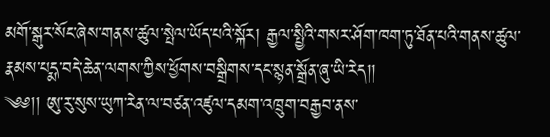མགོ་སྒུར་སོང་ཞེས་གནས་ཚུལ་སྤེལ་ཡོད་པའི་སྐོར། རྒྱལ་སྤྱིའི་གསར་ཤོག་ཁག་ཏུ་ཐོན་པའི་གནས་ཚུལ་རྣམས་པདྨ་བདེ་ཆེན་ལགས་ཀྱིས་ཕྱོགས་བསྒྲིགས་དང་སྙན་སྒྲོན་ཞུ་ཡི་རེད།།
༄༅།། ཨུ་རུ་སུས་ཡུཀ་རེན་ལ་བཙན་འཛུལ་དམག་འཁྲུག་བརྒྱབ་ནས་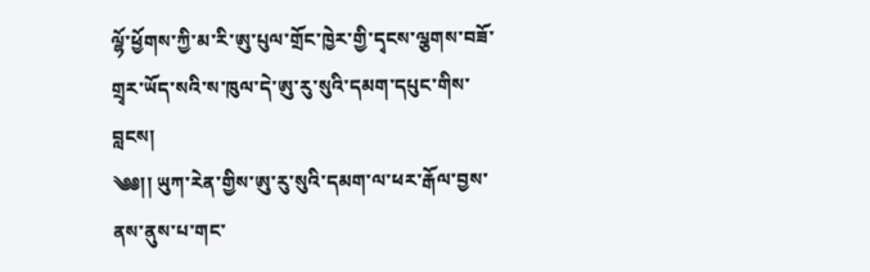ལྷོ་ཕྱོགས་ཀྱི་མ་རི་ཨུ་པུལ་གྲོང་ཁྱེར་གྱི་དྭངས་ལྕགས་བཟོ་གྲྭར་ཡོད་སའི་ས་ཁུལ་དེ་ཨུ་རུ་སུའི་དམག་དཔུང་གིས་བླངས།
༄༅།། ཡུཀ་རེན་གྱིས་ཨུ་རུ་སུའི་དམག་ལ་ཕར་རྒོལ་བྱས་ནས་ནུས་པ་གང་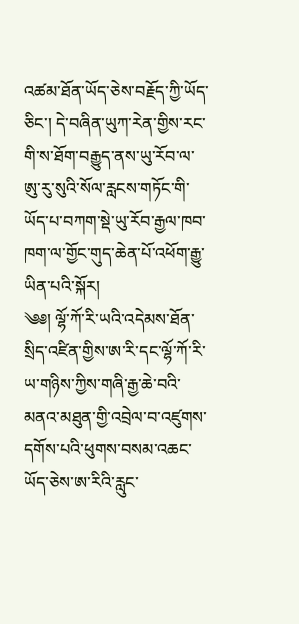འཚམ་ཐོན་ཡོད་ཅེས་བརྗོད་ཀྱི་ཡོད་ཅིང་། དེ་བཞིན་ཡུཀ་རེན་གྱིས་རང་གི་ས་ཐོག་བརྒྱུད་ནས་ཡུ་རོབ་ལ་ཨུ་རུ་སུའི་སོལ་རླངས་གཏོང་གི་ཡོད་པ་བཀག་སྡེ་ཡུ་རོབ་རྒྱལ་ཁབ་ཁག་ལ་གྱོང་གུད་ཆེན་པོ་འཕོག་རྒྱུ་ཡིན་པའི་སྐོར།
༄༅། ལྷོ་ཀོ་རི་ཡའི་འདེམས་ཐོན་སྲིད་འཛིན་གྱིས་ཨ་རི་དང་ལྷོ་ཀོ་རི་ཡ་གཉིས་ཀྱིས་གཞི་རྒྱ་ཆེ་བའི་མནའ་མཐུན་གྱི་འབྲེལ་བ་འཛུགས་དགོས་པའི་ཕུགས་བསམ་འཆང་ཡོད་ཅེས་ཨ་རིའི་རླུང་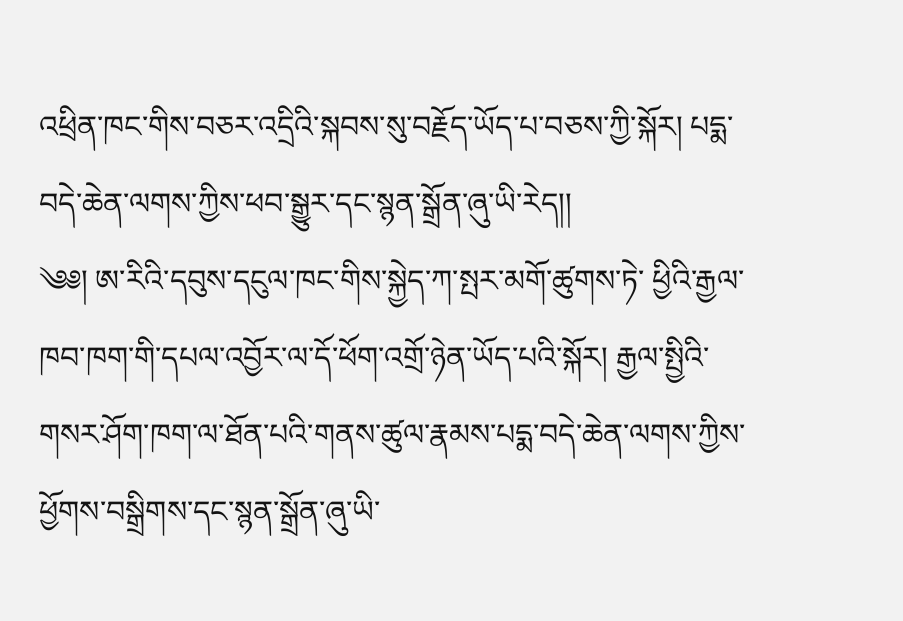འཕྲིན་ཁང་གིས་བཅར་འདྲིའི་སྐབས་སུ་བརྗོད་ཡོད་པ་བཅས་ཀྱི་སྐོར། པདྨ་བདེ་ཆེན་ལགས་ཀྱིས་ཕབ་སྒྱུར་དང་སྙན་སྒྲོན་ཞུ་ཡི་རེད།།
༄༅། ཨ་རིའི་དབུས་དངུལ་ཁང་གིས་སྐྱེད་ཀ་སྤར་མགོ་ཚུགས་ཏེ་ ཕྱིའི་རྒྱལ་ཁབ་ཁག་གི་དཔལ་འབྱོར་ལ་དོ་ཕོག་འགྲོ་ཉེན་ཡོད་པའི་སྐོར། རྒྱལ་སྤྱིའི་གསར་ཤོག་ཁག་ལ་ཐོན་པའི་གནས་ཚུལ་རྣམས་པདྨ་བདེ་ཆེན་ལགས་ཀྱིས་ཕྱོགས་བསྒྲིགས་དང་སྙན་སྒྲོན་ཞུ་ཡི་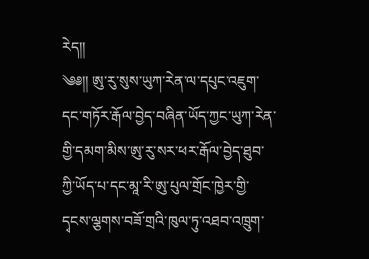རེད།།
༄༅།། ཨུ་རུ་སུས་ཡུཀ་རེན་ལ་དཔུང་འཇུག་དང་གཏོར་རྒོལ་བྱེད་བཞིན་ཡོད་ཀྱང་ཡུཀ་རེན་གྱི་དམག་མིས་ཨུ་རུ་སར་ཕར་རྒོལ་བྱེད་ཐུབ་ཀྱི་ཡོད་པ་དང་མཱ་རི་ཨུ་པུལ་གྲོང་ཁྱེར་གྱི་དྭངས་ལྕགས་བཟོ་གྲའི་ཁུལ་ཏུ་འཐབ་འཁྲུག་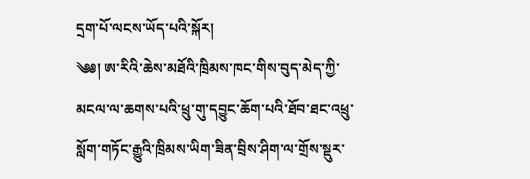དྲག་པོ་ལངས་ཡོད་པའི་སྐོར།
༄༅། ཨ་རིའི་ཆེས་མཐོའི་ཁྲིམས་ཁང་གིས་བུད་མེད་ཀྱི་མངལ་ལ་ཆགས་པའི་ཕྲུ་གུ་དབྱུང་ཆོག་པའི་ཐོབ་ཐང་འཕྲུ་སློག་གཏོང་རྒྱུའི་ཁྲིམས་ཡིག་ཟིན་བྲིས་ཤིག་ལ་གྲོས་སྡུར་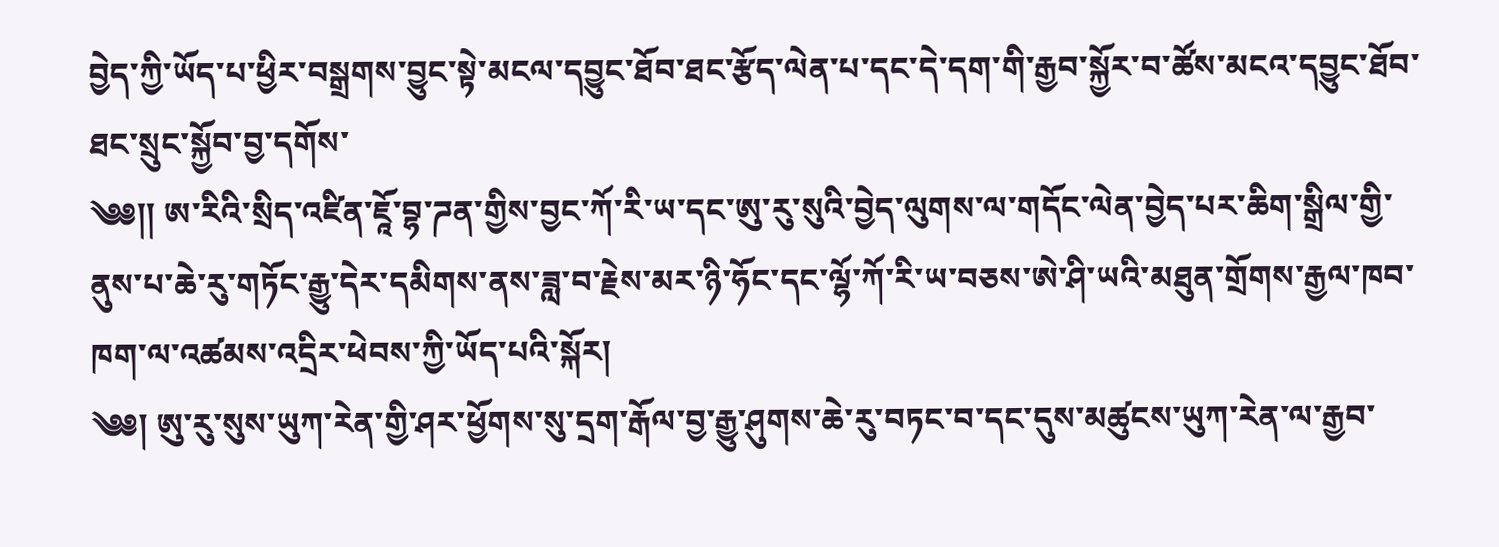བྱེད་ཀྱི་ཡོད་པ་ཕྱིར་བསྒྲགས་བྱུང་སྟེ་མངལ་དབྱུང་ཐོབ་ཐང་རྩོད་ལེན་པ་དང་དེ་དག་གི་རྒྱབ་སྐྱོར་བ་ཚོས་མངའ་དབྱུང་ཐོབ་ཐང་སྲུང་སྐྱོབ་བྱ་དགོས་
༄༅།། ཨ་རིའི་སྲིད་འཛིན་ཇཱོ་བྷ་ཌན་གྱིས་བྱང་ཀོ་རི་ཡ་དང་ཨུ་རུ་སུའི་བྱེད་ལུགས་ལ་གདོང་ལེན་བྱེད་པར་ཆིག་སྒྲིལ་གྱི་ནུས་པ་ཆེ་རུ་གཏོང་རྒྱུ་དེར་དམིགས་ནས་ཟླ་བ་རྗེས་མར་ཉི་ཧོང་དང་ལྷོ་ཀོ་རི་ཡ་བཅས་ཨེ་ཤི་ཡའི་མཐུན་གྲོགས་རྒྱལ་ཁབ་ཁག་ལ་འཚམས་འདྲིར་ཕེབས་ཀྱི་ཡོད་པའི་སྐོར།
༄༅། ཨུ་རུ་སུས་ཡུཀ་རེན་གྱི་ཤར་ཕྱོགས་སུ་དྲག་རྒོལ་བྱ་རྒྱུ་ཤུགས་ཆེ་རུ་བཏང་བ་དང་དུས་མཚུངས་ཡུཀ་རེན་ལ་རྒྱབ་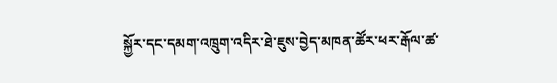སྐྱོར་དང་དམག་འཁྲུག་འདིར་ཐེ་ཇུས་བྱེད་མཁན་ཚོར་ཕར་རྒོལ་ཚ་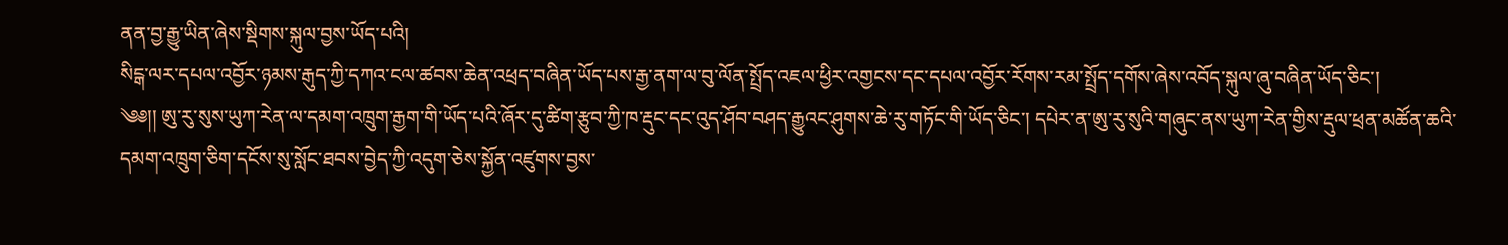ནན་བྱ་རྒྱུ་ཡིན་ཞེས་སྡིགས་སྐུལ་བྱས་ཡོད་པའི།
སིངྒ་ལར་དཔལ་འབྱོར་ཉམས་རྒུད་ཀྱི་དཀའ་ངལ་ཚབས་ཆེན་འཕྲད་བཞིན་ཡོད་པས་རྒྱ་ནག་ལ་བུ་ལོན་སྤྲོད་འཇལ་ཕྱིར་འགྱངས་དང་དཔལ་འབྱོར་རོགས་རམ་སྤྲོད་དགོས་ཞེས་འབོད་སྐུལ་ཞུ་བཞིན་ཡོད་ཅིང་།
༄༅།། ཨུ་རུ་སུས་ཡུཀ་རེན་ལ་དམག་འཁྲུག་རྒྱག་གི་ཡོད་པའི་ཞོར་དུ་ཚིག་རྩུབ་ཀྱི་ཁ་རྡུང་དང་འུད་ཤོབ་བཤད་རྒྱུའང་ཤུགས་ཆེ་རུ་གཏོང་གི་ཡོད་ཅིང་། དཔེར་ན་ཨུ་རུ་སུའི་གཞུང་ནས་ཡུཀ་རེན་གྱིས་རྡུལ་ཕྲན་མཚོན་ཆའི་དམག་འཁྲུག་ཅིག་དངོས་སུ་སློང་ཐབས་བྱེད་ཀྱི་འདུག་ཅེས་སྐྱོན་འཛུགས་བྱས་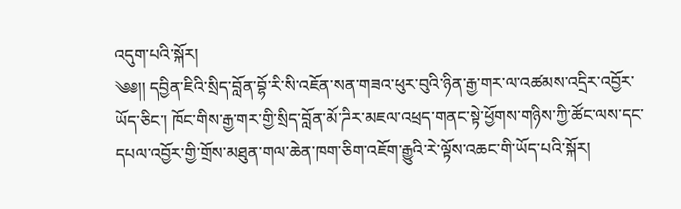འདུག་པའི་སྐོར།
༄༅།། དབྱིན་ཇིའི་སྲིད་བློན་བྷོ་རི་སི་འཇོན་སན་གཟའ་ཕུར་བུའི་ཉིན་རྒྱ་གར་ལ་འཚམས་འདྲིར་འབྱོར་ཡོད་ཅིང་། ཁོང་གིས་རྒྱ་གར་གྱི་སྲིད་བློན་མོ་ཌིར་མཇལ་འཕྲད་གནང་སྟེ་ཕྱོགས་གཉིས་ཀྱི་ཚོང་ལས་དང་དཔལ་འབྱོར་གྱི་གྲོས་མཐུན་གལ་ཆེན་ཁག་ཅིག་འཇོག་རྒྱུའི་རེ་ལྟོས་འཆང་གི་ཡོད་པའི་སྐོར།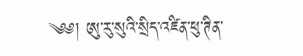༄༅། ཨུ་རུ་སུའི་སྲིད་འཛིན་ཕུ་ཊིན་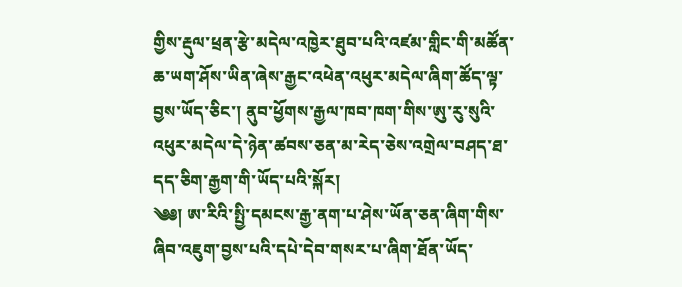གྱིས་རྡུལ་ཕྲན་རྩེ་མདེལ་འཁྱེར་ཐུབ་པའི་འཛམ་གླིང་གི་མཚོན་ཆ་ཡག་ཤོས་ཡིན་ཞེས་རྒྱང་འཕེན་འཕུར་མདེལ་ཞིག་ཚོད་ལྟ་བྱས་ཡོད་ཅིང་། ནུབ་ཕྱོགས་རྒྱལ་ཁབ་ཁག་གིས་ཨུ་རུ་སུའི་འཕུར་མདེལ་དེ་ཉེན་ཚབས་ཅན་མ་རེད་ཅེས་འགྲེལ་བཤད་ཐ་དད་ཅིག་རྒྱག་གི་ཡོད་པའི་སྐོར།
༄༅། ཨ་རིའི་སྤྱི་དམངས་རྒྱ་ནག་པ་ཤེས་ཡོན་ཅན་ཞིག་གིས་ཞིབ་འཇུག་བྱས་པའི་དཔེ་དེབ་གསར་པ་ཞིག་ཐོན་ཡོད་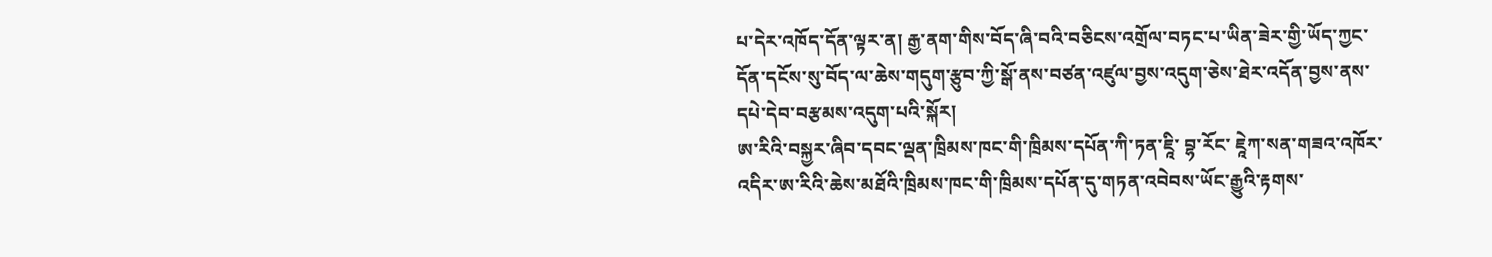པ་དེར་འཁོད་དོན་ལྟར་ན། རྒྱ་ནག་གིས་བོད་ཞི་བའི་བཅིངས་འགྲོལ་བཏང་པ་ཡིན་ཟེར་གྱི་ཡོད་ཀྱང་དོན་དངོས་སུ་བོད་ལ་ཆེས་གདུག་རྩུབ་ཀྱི་སྒོ་ནས་བཙན་འཛུལ་བྱས་འདུག་ཅེས་ཐེར་འདོན་བྱས་ནས་དཔེ་དེབ་བརྩམས་འདུག་པའི་སྐོར།
ཨ་རིའི་བསྐྱར་ཞིབ་དབང་ལྡན་ཁྲིམས་ཁང་གི་ཁྲིམས་དཔོན་ཀི་ཏན་ཇཱི་ བྷ་རོང་ ཇཱེཀ་སན་གཟའ་འཁོར་འདིར་ཨ་རིའི་ཆེས་མཐོའི་ཁྲིམས་ཁང་གི་ཁྲིམས་དཔོན་དུ་གཏན་འབེབས་ཡོང་རྒྱུའི་རྟགས་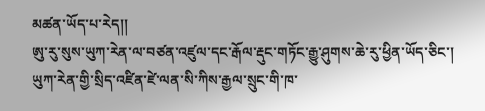མཚན་ཡོད་པ་རེད།།
ཨུ་རུ་སུས་ཡུཀ་རེན་ལ་བཙན་འཛུལ་དང་རྒོལ་རྡུང་གཏོང་རྒྱུ་ཤུགས་ཆེ་རུ་ཕྱིན་ཡོད་ཅིང་། ཡུཀ་རེན་གྱི་སྲིད་འཛིན་ཛེ་ལན་སི་ཀིས་རྒྱལ་སྲུང་གི་ཁ་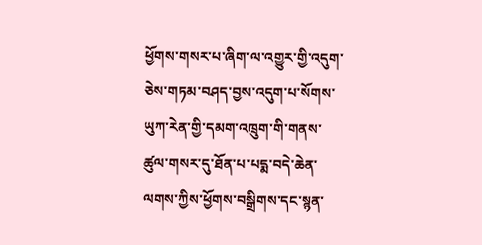ཕྱོགས་གསར་པ་ཞིག་ལ་འགྱུར་གྱི་འདུག་ཅེས་གཏམ་བཤད་བྱས་འདུག་པ་སོགས་ཡུཀ་རེན་གྱི་དམག་འཁྲུག་གི་གནས་ཚུལ་གསར་དུ་ཐོན་པ་པདྨ་བདེ་ཆེན་ལགས་ཀྱིས་ཕྱོགས་བསྒྲིགས་དང་སྙན་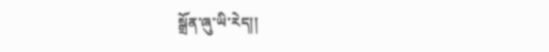སྒྲོན་ཞུ་ཡི་རེད།།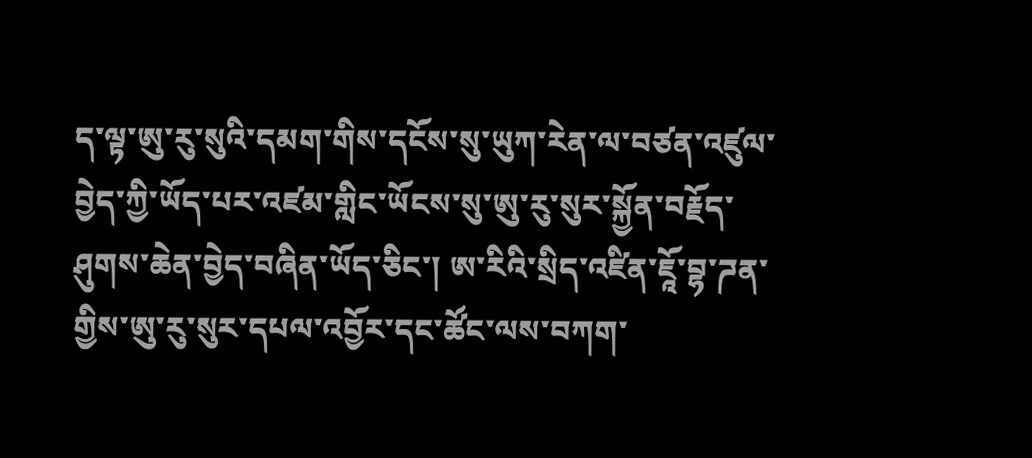ད་ལྟ་ཨུ་རུ་སུའི་དམག་གིས་དངོས་སུ་ཡུཀ་རེན་ལ་བཙན་འཛུལ་བྱེད་ཀྱི་ཡོད་པར་འཛམ་གླིང་ཡོངས་སུ་ཨུ་རུ་སུར་སྐྱོན་བརྗོད་ཤུགས་ཆེན་བྱེད་བཞིན་ཡོད་ཅིང་། ཨ་རིའི་སྲིད་འཛིན་ཇཱོ་བྷ་ཌན་གྱིས་ཨུ་རུ་སུར་དཔལ་འབྱོར་དང་ཚོང་ལས་བཀག་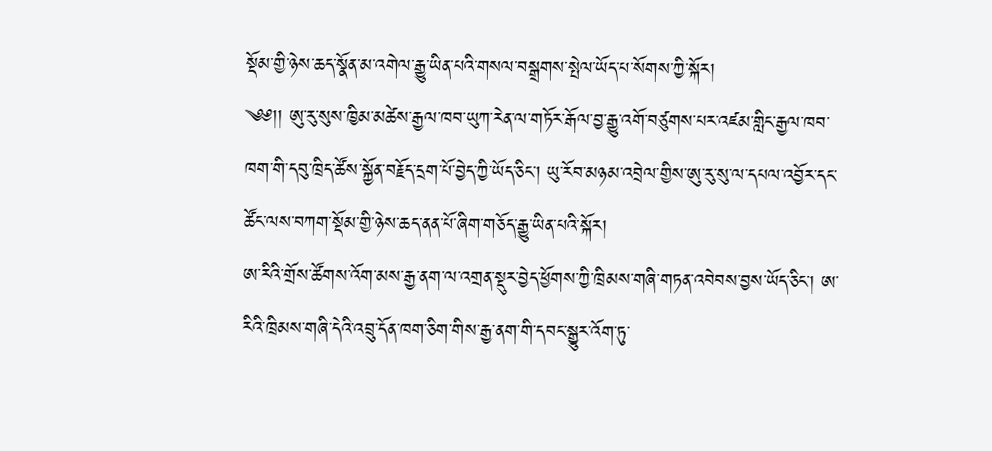སྡོམ་གྱི་ཉེས་ཆད་སྣོན་མ་འགེལ་རྒྱུ་ཡིན་པའི་གསལ་བསྒྲགས་སྤེལ་ཡོད་པ་སོགས་ཀྱི་སྐོར།
༄༅།། ཨུ་རུ་སུས་ཁྱིམ་མཚེས་རྒྱལ་ཁབ་ཡུཀ་རེན་ལ་གཏོར་རྒོལ་བྱ་རྒྱུ་འགོ་བཙུགས་པར་འཛམ་གླིང་རྒྱལ་ཁབ་ཁག་གི་དབུ་ཁྲིད་ཚོས་སྐྱོན་བརྗོད་དྲག་པོ་བྱེད་ཀྱི་ཡོད་ཅིང་། ཡུ་རོབ་མཉམ་འབྲེལ་གྱིས་ཨུ་རུ་སུ་ལ་དཔལ་འབྱོར་དང་ཚོང་ལས་བཀག་སྡོམ་གྱི་ཉེས་ཆད་ནན་པོ་ཞིག་གཅོད་རྒྱུ་ཡིན་པའི་སྐོར།
ཨ་རིའི་གྲོས་ཚོགས་འོག་མས་རྒྱ་ནག་ལ་འགྲན་སྡུར་བྱེད་ཕྱོགས་ཀྱི་ཁྲིམས་གཞི་གཏན་འབེབས་བྱས་ཡོད་ཅིང་། ཨ་རིའི་ཁྲིམས་གཞི་དེའི་འབྲུ་དོན་ཁག་ཅིག་གིས་རྒྱ་ནག་གི་དབང་སྒྱུར་འོག་ཏུ་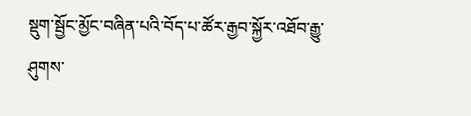སྡུག་སྦྱོང་མྱོང་བཞིན་པའི་བོད་པ་ཚོར་རྒྱབ་སྐྱོར་འཐོབ་རྒྱུ་ཤུགས་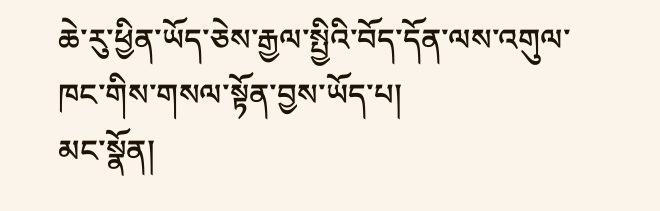ཆེ་རུ་ཕྱིན་ཡོད་ཅེས་རྒྱལ་སྤྱིའི་བོད་དོན་ལས་འགུལ་ཁང་གིས་གསལ་སྟོན་བྱས་ཡོད་པ།
མང་སྣོན།